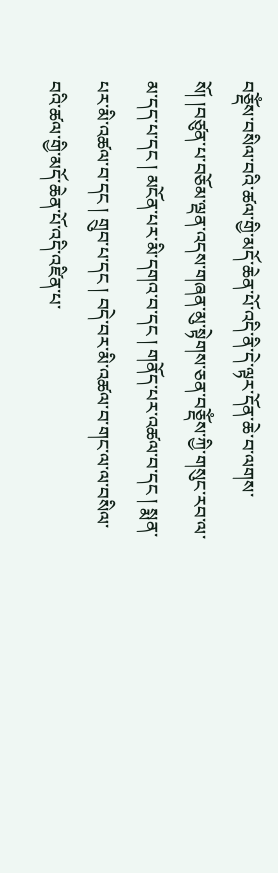བཅྡོཾས་བསིལ་བའི་ཚལ་གྱི་མདོ་ཆེན་པོ་འདི་ནི་དེ་ལྟར་དོན་ཆེ་བ་ལགས་སོ། །བཙུན་པ་བཅོམ་ལྡན་འདས་གཞན་མུ་སྟེགས་ཅན་བཅྡོཾས་ཀྱི་གསུང་རབ་ལ་མ་དད་པ་དང ། མངོན་པར་མི་དགའ་བ་དང ། གནོད་པར་འཚལ་བ་དང ། སྨན་པར་མི་འཚལ་བ་དང ། གྲུབ་པ་དང ། བདེ་བར་མི་འཚལ་བ་གང་ལ་ལ་བསིལ་བའི་ཚལ་གྱི་མདོ་ཆེན་པོ་འདི་འཛིན་པ་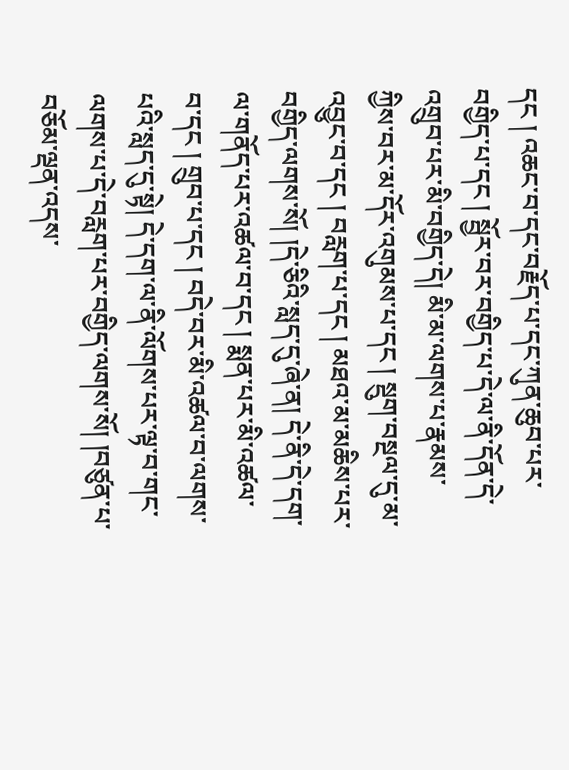དང ། འཆང་བ་དང་བརྗོད་པ་དང་ཀུན་ཆུབ་པར་བགྱིད་པ་དང ། སྦྱོར་བར་བགྱིད་པ་དེ་ལ་ནི་དོན་དེ་འགྲུབ་པར་མི་བགྱིད་དེ། མི་མ་ལགས་པ་རྣམས་ཀྱིས་བར་མ་དོར་འགུམས་པ་དང ། སྡུག་བསྔལ་དུ་མ་འབྱུང་བ་དང ། བརླག་པ་དང ། མཐའ་མ་མཆིས་པར་བགྱིད་ལགས་སོ། །དེ་ཅིའི་སླད་དུ་ཞེ་ན། དེ་ནི་དེ་དག་ལ་གནོད་པར་འཚལ་བ་དང ། སྨན་པར་མི་འཚལ་བ་དང ། གྲུབ་པ་དང ། བདེ་བར་མི་འཚལ་བ་ལགས་པའི་སླད་དུ་སྟེ། དེ་དག་ལ་ནི་ལོགས་པར་ལྟ་བ་གང་ལགས་པ་དེ་བརླག་པར་བགྱིད་ལགས་སོ། །བཙུན་པ་བཅོམ་ལྡན་འདས་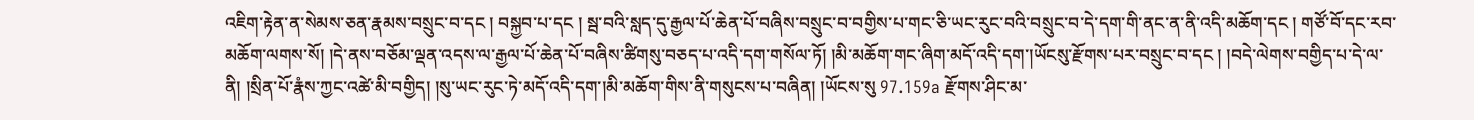འཇིག་རྟེན་ན་སེམས་ཅན་རྣམས་བསྲུང་བ་དང ། བསྐྱབ་པ་དང ། སྦ་བའི་སླད་དུ་རྒྱལ་པོ་ཆེན་པོ་བཞིས་བསྲུང་བ་བགྱིས་པ་གང་ཅི་ཡང་རུང་བའི་བསྲུང་བ་དེ་དག་གི་ནང་ན་ནི་འདི་མཆོག་དང ། གཙོ་བོ་དང་རབ་མཆོག་ལགས་སོ། །དེ་ནས་བཅོམ་ལྡན་འདས་ལ་རྒྱལ་པོ་ཆེན་པོ་བཞིས་ཚིགསུ་བཅད་པ་འདི་དག་གསོལ་ཏོ། །མི་མཆོག་གང་ཞིག་མདོ་འདི་དག་།ཡོངསུ་རྫོགས་པར་བསྲུང་བ་དང ། །བདེ་ལེགས་བགྱིད་པ་དེ་ལ་ནི། །སྲིན་པོ་རྣཾས་ཀྱང་འཚེ་མི་བགྱིད། །སུ་ཡང་རུང་ཏེ་མདོ་འདི་དག་།མི་མཆོག་གིས་ནི་གསུངས་པ་བཞིན། །ཡོངས་སུ 97.159a རྫོགས་ཤིང་མ་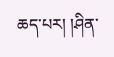ཆད་པར། །ཤིན་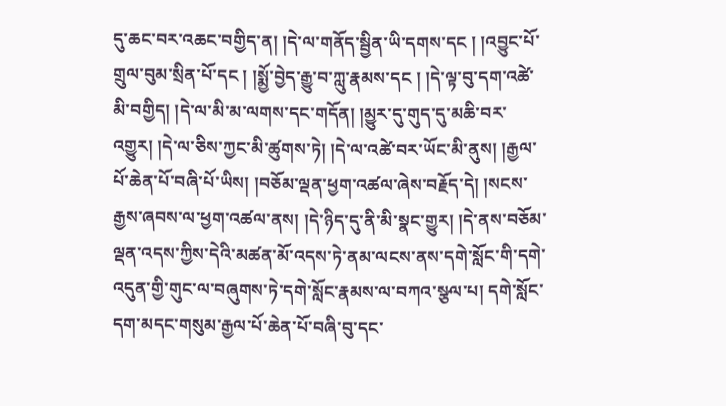དུ་ཆང་བར་འཆང་བགྱིད་ན། །དེ་ལ་གནོད་སྦྱིན་ཡི་དགས་དང ། །འབྱུང་པོ་གྲུལ་བུམ་སྲིན་པོ་དང ། །སྨྱོ་བྱེད་རྒྱུ་བ་ཀླུ་རྣམས་དང ། །དེ་ལྟ་བུ་དག་འཚེ་མི་བགྱིད། །དེ་ལ་མི་མ་ལགས་དང་གདོན། །མྱུར་དུ་གུད་དུ་མཆི་བར་འགྱུར། །དེ་ལ་ཅིས་ཀྱང་མི་ཚུགས་ཏེ། །དེ་ལ་འཚེ་བར་ཡོང་མི་ནུས། །རྒྱལ་པོ་ཆེན་པོ་བཞི་པོ་ཡིས། །བཅོམ་ལྡན་ཕྱག་འཚལ་ཞེས་བརྗོད་དེ། །སངས་རྒྱས་ཞབས་ལ་ཕྱག་འཚལ་ནས། །དེ་ཉིད་དུ་ནི་མི་སྣང་གྱུར། །དེ་ནས་བཅོམ་ལྡན་འདས་ཀྱིས་དེའི་མཚན་མོ་འདས་ཏེ་ནམ་ལངས་ནས་དགེ་སློང་གི་དགེ་འདུན་གྱི་གུང་ལ་བཞུགས་ཏེ་དགེ་སློང་རྣམས་ལ་བཀའ་སྩལ་པ། དགེ་སློང་དག་མདང་གསུམ་རྒྱལ་པོ་ཆེན་པོ་བཞི་བུ་དང་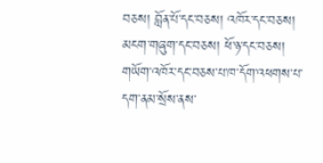བཅས། བློན་པོ་དང་བཅས། འཁོར་དང་བཅས། མངག་གཞུག་དང་བཅས། ཕོ་ཉ་དང་བཅས། གཡོག་འཁོར་དང་བཅས་པ་ཁ་དོག་འཕགས་པ་དག་ནམ་སྲོས་ནས་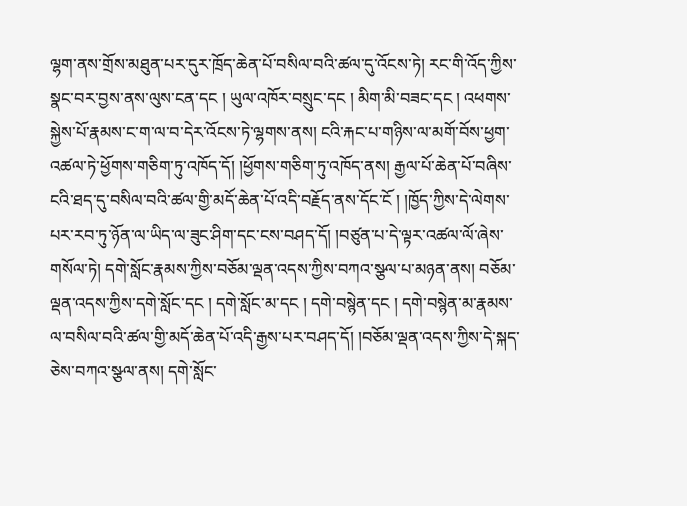ལྷག་ནས་གྲོས་མཐུན་པར་དུར་ཁྲོད་ཆེན་པོ་བསིལ་བའི་ཚལ་དུ་འོངས་ཏེ། རང་གི་འོད་ཀྱིས་སྣང་བར་བྱས་ནས་ལུས་ངན་དང ། ཡུལ་འཁོར་བསྲུང་དང ། མིག་མི་བཟང་དང ། འཕགས་སྐྱེས་པོ་རྣམས་ང་ག་ལ་བ་དེར་འོངས་ཏེ་ལྷགས་ནས། ངའི་རྐང་པ་གཉིས་ལ་མགོ་བོས་ཕྱག་འཚལ་ཏེ་ཕྱོགས་གཅིག་ཏུ་འཁོད་དོ། །ཕྱོགས་གཅིག་ཏུ་འཁོད་ནས། རྒྱལ་པོ་ཆེན་པོ་བཞིས་ངའི་ཐད་དུ་བསིལ་བའི་ཚལ་གྱི་མདོ་ཆེན་པོ་འདི་བརྗོད་ནས་དོང་ངོ ། །ཁྱོད་ཀྱིས་དེ་ལེགས་པར་རབ་ཏུ་ཉོན་ལ་ཡིད་ལ་ཟུང་ཤིག་དང་ངས་བཤད་དོ། །བཙུན་པ་དེ་ལྟར་འཚལ་ལོ་ཞེས་གསོལ་ཏེ། དགེ་སློང་རྣམས་ཀྱིས་བཅོམ་ལྡན་འདས་ཀྱིས་བཀའ་སྩལ་པ་མཉན་ནས། བཅོམ་ལྡན་འདས་ཀྱིས་དགེ་སློང་དང ། དགེ་སློང་མ་དང ། དགེ་བསྙེན་དང ། དགེ་བསྙེན་མ་རྣམས་ལ་བསིལ་བའི་ཚལ་གྱི་མདོ་ཆེན་པོ་འདི་རྒྱས་པར་བཤད་དོ། །བཅོམ་ལྡན་འདས་ཀྱིས་དེ་སྐད་ཅེས་བཀའ་སྩལ་ནས། དགེ་སློང་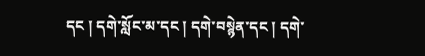དང ། དགེ་སློང་མ་དང ། དགེ་བསྙེན་དང ། དགེ་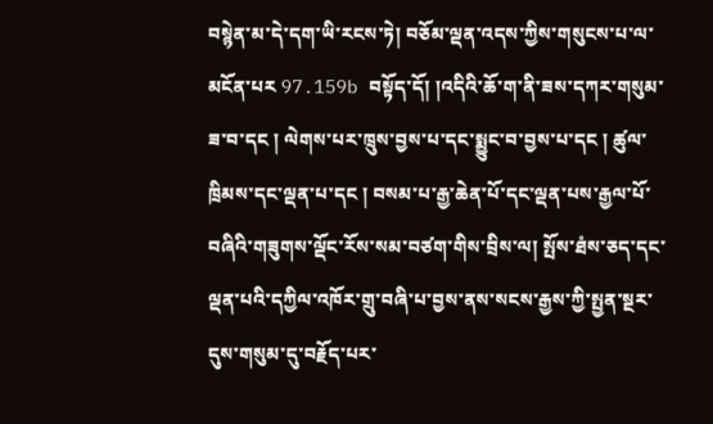བསྙེན་མ་དེ་དག་ཡི་རངས་ཏེ། བཅོམ་ལྡན་འདས་ཀྱིས་གསུངས་པ་ལ་མངོན་པར 97.159b བསྟོད་དོ། །འདིའི་ཆོ་ག་ནི་ཟས་དཀར་གསུམ་ཟ་བ་དང ། ལེགས་པར་ཁྲུས་བྱས་པ་དང་སྨྱུང་བ་བྱས་པ་དང ། ཚུལ་ཁྲིམས་དང་ལྡན་པ་དང ། བསམ་པ་རྒྱ་ཆེན་པོ་དང་ལྡན་པས་རྒྱལ་པོ་བཞིའི་གཟུགས་ལྡོང་རོས་སམ་བཙག་གིས་བྲིས་ལ། སྤོས་ཐཾས་ཅད་དང་ལྡན་པའི་དཀྱིལ་འཁོར་གྲུ་བཞི་པ་བྱས་ནས་སངས་རྒྱས་ཀྱི་སྤྱན་སྔར་དུས་གསུམ་དུ་བརྗོད་པར་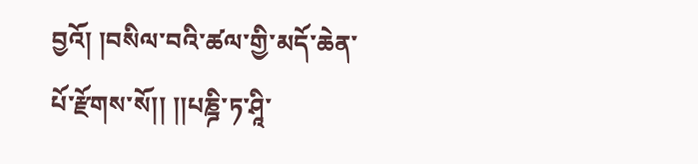བྱའོ། །བསིལ་བའི་ཚལ་གྱི་མདོ་ཆེན་པོ་རྫོགས་སོ།། །།པཎྜི་ཏ་ཤཱི་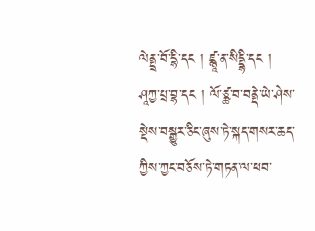ལེནྡྲ་བོ་དྷི་དང ། ཛྙཱ་ན་སིདྡྷི་དང ། ཤཱཀྱ་པྲ་བྷ་དང ། ལོ་ཙྪ་བ་བནྡེ་ཡེ་ཤེས་སྡེས་བསྒྱུར་ཅིང་ཞུས་ཏེ་སྐད་གསར་ཆད་ཀྱིས་ཀྱང་བཅོས་ཏེ་གཏན་ལ་ཕབ་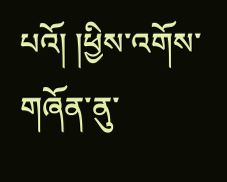པའོ། །ཕྱིས་འགོས་གཞོན་ནུ་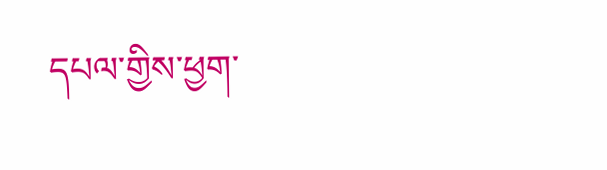དཔལ་གྱིས་ཕྱག་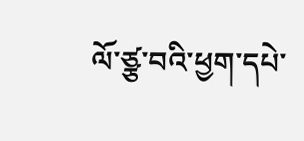ལོ་ཙྩ་བའི་ཕྱག་དཔེ་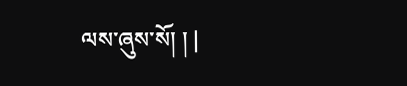ལས་ཞུས་སོ། ། |